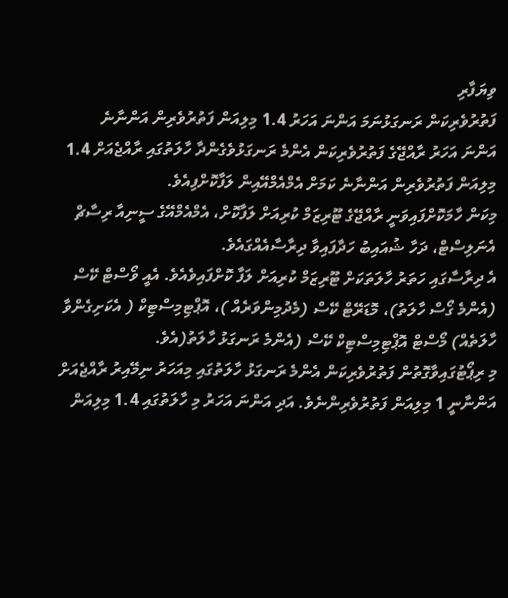ވިޔަފާރި
ފަތުރުވެރިކަން ރަނގަޅުނަމަ އަންނަ އަހަރު 1.4 މިލިއަން ފަތުރުވެރިން އަންނާނެ
އަންނަ އަހަރު ރާއްޖޭގެ ފަތުރުވެރިކަން އެންމެ ރަނގަޅުވެގެންދާ ހާލަތުގައި ރާއްޖެއަށް 1.4 މިލިއަން ފަތުރުވެރިން އަންނާނެ ކަމަށް އެމްއެމްއޭއިން ލަފާކޮށްފިއެވެ.
މިކަން ހާމަކޮށްފައިވަނީ ރާއްޖޭގެ ޓޫރިޒަމް ކުރިއަށް ލަފާކޮށް، އެމްއެމްއޭގެ ސީނިއާ ރިސާޗް އެނަލިސްޓް، ދަހާ ޝުއައިބު ހަދާފައިވާ ދިރާސާއެއްގައެވެ.
އެ ދިރާސާގައި ހަތަރު ހާލަތަކަށް ޓޫރިޒަމް ކުރިއަށް ލަފާ ކޮށްފައިވެއެވެ. އެއީ ވޯސްޓް ކޭސް (އެންމެ ގޯސް ހާލަތު)، މޮޑަރޭޓް ކޭސް (މެދުމިންވަރެއް )، އޮޕްޓިމިސްޓިކް ( އެކަށިގެންވާ ހާލަތެއް) މޯސްޓް އޮޕްޓިމިސްޓިކް ކޭސް (އެންމެ ރަނގަޅު ހާލަތު(އެވެ.
މި ރިޕޯޓުގައިވާގޮތުން ފަތުރުވެރިކަން އެންމެ ރަނގަޅު ހާލަތުގައި މިއަހަރު ނިމޭއިރު ރާއްޖެއަށް އަންނާނީ 1 މިލިއަން ފަތުރުވެރިންނެވެ. އަދި އަންނަ އަހަރު މި ހާލަތުގައި 1.4 މިލިއަން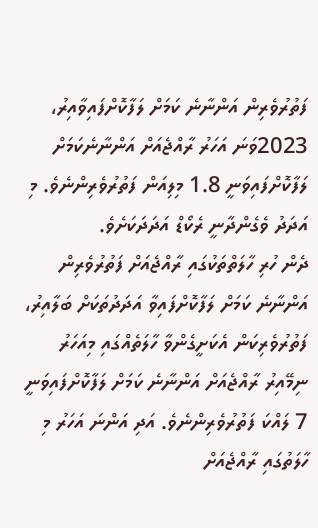ފަތުރުވެރިން އަންނާނެ ކަމަށް ލަފާކޮށްފައިވާއިރު، 2023ވަނަ އަހަރު ރާއްޖެއަށް އަންނާނެކަމަށް ލަފާކޮށްފައިވަނީ 1.8 މިލިއަން ފަތުރުވެރިންނެވެ. މި އަދަދު ވެގެންދާނީ ރެކޯޑް އަދަދަކަށެވެ.
ދެން ހުރި ހާލަތްތަކުގައި ރާއްޖެއަށް ފަތުރުވެރިން އަންނާނެ ކަމަށް ލަފާކޮށްފައިވާ އަދަދުތަކަށް ބަލާއިރު، ފަތުރުވެރިކަން އެކަށީގެންވާ ހާލަތެއްގައި މިއަހަރު ނިމޭއިރު ރާއްޖެއަށް އަންނާނެ ކަމަށް ލަފާކޮށްފައިވަނީ 7 ލައްކަ ފަތުރުވެރިންނެވެ. އަދި އަންނަ އަހަރު މި ހާލަތުގައި ރާއްޖެއަށް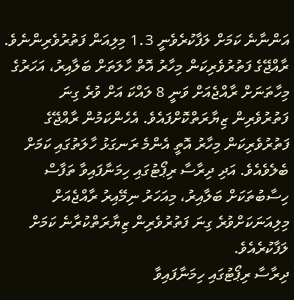އަންނާނެ ކަމަށް ލަފާކުރެވެނީ 1.3 މިލިއަން ފަތުރުވެރިންނެވެ.
ރާއްޖޭގެ ފަތުރުވެރިކަން މިހާރު އޮތް ހާލަތަށް ބަލާއިރު، އަހަރުގެ މިހާތަނަށް ރާއްޖެއަށް ވަނީ 8 ލައްކަ އަށް ވުރެ ގިނަ ފަތުރުވެރިން ޒިޔާރަތްކޮށްފައެވެ. އެހެންކަމުން ރާއްޖޭގެ ފަތުރުވެރިކަން މިހާރު އޮތީ އެންމެ ރަނގަޅު ހާލަތުގައި ކަމަށް ބެލެވެއެވެ. އަދި ދިރާސާ ރިޕޯޓުގައި ހިމަނާފައިވާ ތަފާސް ހިސާބުތަކަށް ބަލާއިރު، މިއަހަރު ނިމޭއިރު ރާއްޖެއަށް މިލިއަނަކަށްވުރެ ގިނަ ފަތުރުވެރިން ޒިޔާރަތްކުރާނެ ކަމަށް ލަފާކުރެއެވެ.
ދިރާސާ ރިޕޯޓުގައި ހިމަނާފައިވާ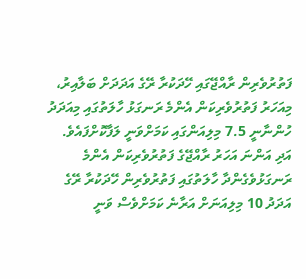ފަތުރުވެރިން ރާއްޖޭގައި ހޭދަކުރާ ރޭގެ އަދަދަށް ބަލާއިރު، މިއަހަރު ފަތުރުވެރިކަން އެންމެ ރަނގަޅު ހާލަތުގައި މިއަދަދު ހުންނާނީ 7.5 މިލިއަންގައި ކަމަށްވަނީ ލަފާކޮށްފައެވެ. އަދި އަންނަ އަހަރު ރާއްޖޭގެ ފަތުރުވެރިކަން އެންމެ ރަނގަޅުވެގެންދާ ހާލަތުގައި ފަތުރުވެރިން ހޭދަކުރާ ރޭގެ އަދަދު 10 މިލިއަނަށް އަރާނެ ކަމަށްވެސް ވަނީ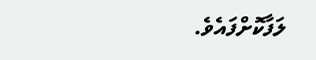ލަފާކޮށްފައެވެ.